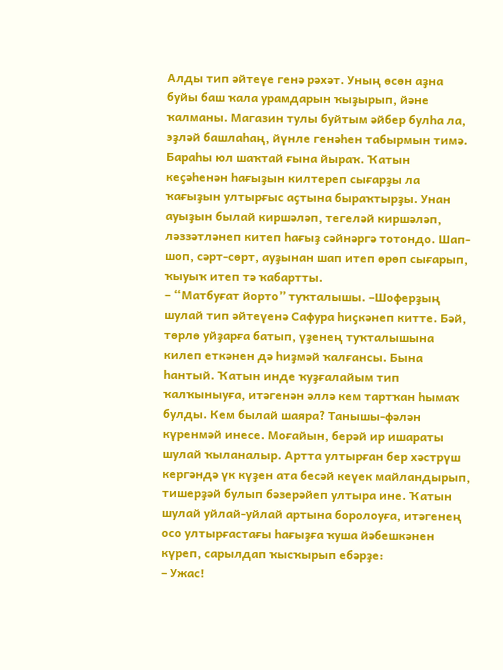Алды тип әйтеүе генә рәхәт. Уның өсөн аҙна буйы баш ҡала урамдарын ҡыҙырып, йәне ҡалманы. Магазин тулы буйтым әйбер булһа ла, эҙләй башлаһаң, йүнле генәһен табырмын тимә.
Бараһы юл шаҡтай ғына йыраҡ. Ҡатын кеҫәһенән һағыҙын килтереп сығарҙы ла ҡағыҙын ултырғыс аҫтына быраҡтырҙы. Унан ауыҙын былай киршәләп, тегеләй киршәләп, ләззәтләнеп китеп һағыҙ сәйнәргә тотондо. Шап-шоп, сәрт-сөрт, ауҙынан шап итеп өрөп сығарып, ҡыуыҡ итеп тә ҡабартты.
– “Матбуғат йорто” туҡталышы. –Шоферҙың шулай тип әйтеүенә Сафура һиҫкәнеп китте. Бәй, төрлө уйҙарға батып, үҙенең туҡталышына килеп еткәнен дә һиҙмәй ҡалғансы. Бына һантый. Ҡатын инде ҡуҙғалайым тип ҡалҡыныуға, итәгенән әллә кем тартҡан һымаҡ булды. Кем былай шаяра? Танышы-фәлән күренмәй инесе. Моғайын, берәй ир ишараты шулай ҡыланалыр. Артта ултырған бер хәстрүш кергәндә үк күҙен ата бесәй кеүек майландырып, тишерҙәй булып бәзерәйеп ултыра ине. Ҡатын шулай уйлай-уйлай артына боролоуға, итәгенең осо ултырғастағы һағыҙға ҡуша йәбешкәнен күреп, сарылдап ҡысҡырып ебәрҙе:
– Ужас!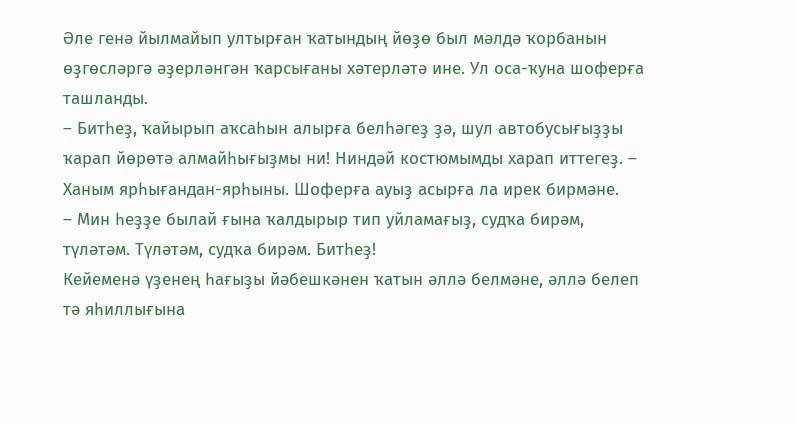Әле генә йылмайып ултырған ҡатындың йөҙө был мәлдә ҡорбанын өҙгөсләргә әҙерләнгән ҡарсығаны хәтерләтә ине. Ул оса-ҡуна шоферға ташланды.
– Битһеҙ, ҡайырып аҡсаһын алырға белһәгеҙ ҙә, шул автобусығыҙҙы ҡарап йөрөтә алмайһығыҙмы ни! Ниндәй костюмымды харап иттегеҙ. – Ханым ярһығандан-ярһыны. Шоферға ауыҙ асырға ла ирек бирмәне.
– Мин һеҙҙе былай ғына ҡалдырыр тип уйламағыҙ, судҡа бирәм, түләтәм. Түләтәм, судҡа бирәм. Битһеҙ!
Кейеменә үҙенең һағыҙы йәбешкәнен ҡатын әллә белмәне, әллә белеп тә яһиллығына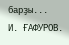барҙы...
И. ҒАФУРОВ.